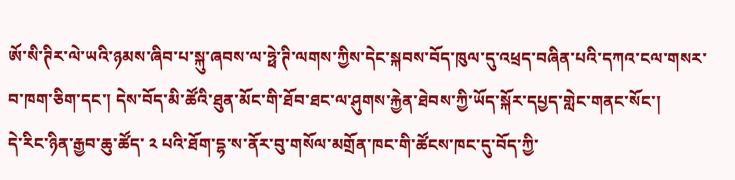ཨོ་སི་ཊིར་ལེ་ཡའི་ཉམས་ཞིབ་པ་སྐུ་ཞབས་ལ་ཧྥེ་ཊི་ལགས་ཀྱིས་དེང་སྐབས་བོད་ཁུལ་དུ་འཕྲད་བཞིན་པའི་དཀའ་ངལ་གསར་བ་ཁག་ཅིག་དང་། དེས་བོད་མི་ཚོའི་ཐུན་མོང་གི་ཐོབ་ཐང་ལ་ཤུགས་རྐྱེན་ཐེབས་ཀྱི་ཡོད་སྐོར་དཔྱད་གླེང་གནང་སོང་།
དེ་རིང་ཉིན་རྒྱབ་ཆུ་ཚོད་ ༢ པའི་ཐོག་དྷ་ས་ནོར་བུ་གསོལ་མགྲོན་ཁང་གི་ཚོངས་ཁང་དུ་བོད་ཀྱི་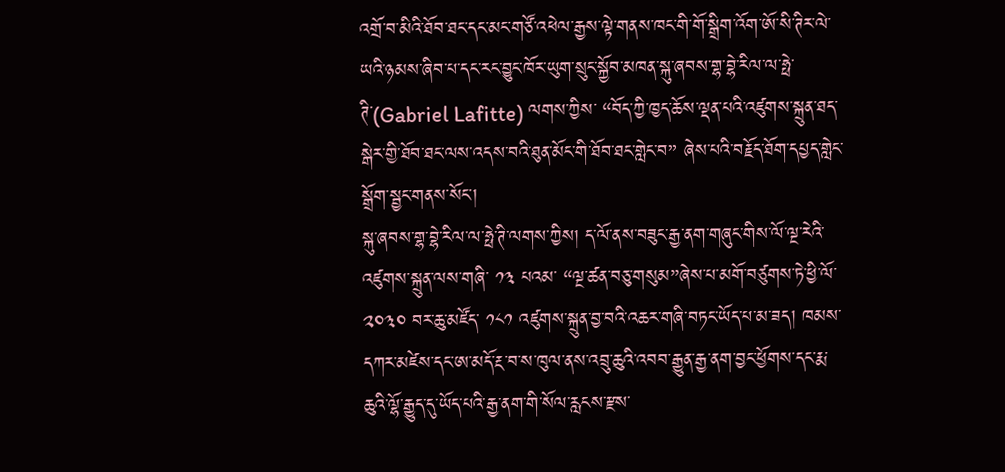འགྲོ་བ་མིའི་ཐོབ་ཐང་དང་མང་གཙོ་འཕེལ་རྒྱས་ལྟེ་གནས་ཁང་གི་གོ་སྒྲིག་འོག་ཨོ་སི་ཊིར་ལེ་ཡའི་ཉམས་ཞིབ་པ་དང་རང་བྱུང་ཁོར་ཡུག་སྲུང་སྐྱོབ་མཁན་སྐུ་ཞབས་གྷ་བྷེ་རིལ་ལ་ཧྥེ་ཊི་(Gabriel Lafitte) ལགས་ཀྱིས་ “བོད་ཀྱི་ཁྱད་ཆོས་ལྡན་པའི་འཛུགས་སྐྲུན་ཐད་སྒེར་གྱི་ཐོབ་ཐང་ལས་འདས་བའི་ཐུན་མོང་གི་ཐོབ་ཐང་གླེང་བ” ཞེས་པའི་བརྗོད་ཐོག་དཔྱད་གླེང་སྒྲོག་སྦྱང་གནས་སོང་།
སྐུ་ཞབས་གྷ་བྷེ་རིལ་ལ་ཧྥེ་ཊི་ལགས་ཀྱིས། ད་ལོ་ནས་བཟུང་རྒྱ་ནག་གཞུང་གིས་ལོ་ལྔ་རེའི་འཛུགས་སྐྲུན་ལས་གཞི་ ༡༣ པའམ་ “ལྔ་ཚན་བཅུ་གསུམ”ཞེས་པ་མགོ་བཙུགས་ཏེ་ཕྱི་ལོ་ ༢༠༣༠ བར་ཆུ་མཛོད་ ༡༨༡ འཛུགས་སྐྲུན་བྱ་བའི་འཆར་གཞི་བཏང་ཡོད་པ་མ་ཟད། ཁམས་དཀར་མཛེས་དང་ཨ་མདོ་རྔ་བ་ས་ཁུལ་ནས་འབྲུ་ཆུའི་འབབ་རྒྱུན་རྒྱ་ནག་བྱང་ཕྱོགས་དང་རྨ་ཆུའི་ལྷོ་རྒྱུད་དུ་ཡོད་པའི་རྒྱ་ནག་གི་སོལ་རླངས་རྫས་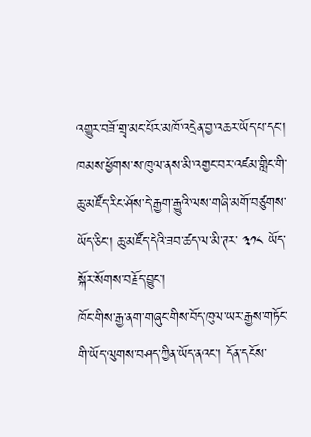འགྱུར་བཟོ་གྲྭ་མང་པོར་མཁོ་འདྲེན་བྱ་འཆར་ཡོད་པ་དང་། ཁམས་ཕྱོགས་ས་ཁུལ་ནས་མི་འགྱང་བར་འཛམ་གླིང་གི་ཆུ་མཛོད་རིང་ཤོས་དེ་རྒྱག་རྒྱུའི་ལས་གཞི་མགོ་བཙུགས་ཡོད་ཅིང་། ཆུ་མཛོད་དེའི་ཟབ་ཚད་ལ་མི་ཊར་ ༣༡༨ ཡོད་སྐོར་སོགས་བརྗོད་བྱུང་།
ཁོང་གིས་རྒྱ་ནག་གཞུང་གིས་བོད་ཁུལ་ཡར་རྒྱས་གཏོང་གི་ཡོད་ལུགས་བཤད་ཀྱིན་ཡོད་ནའང་། དོན་དངོས་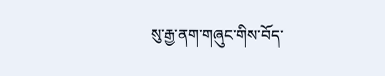སུ་རྒྱ་ནག་གཞུང་གིས་བོད་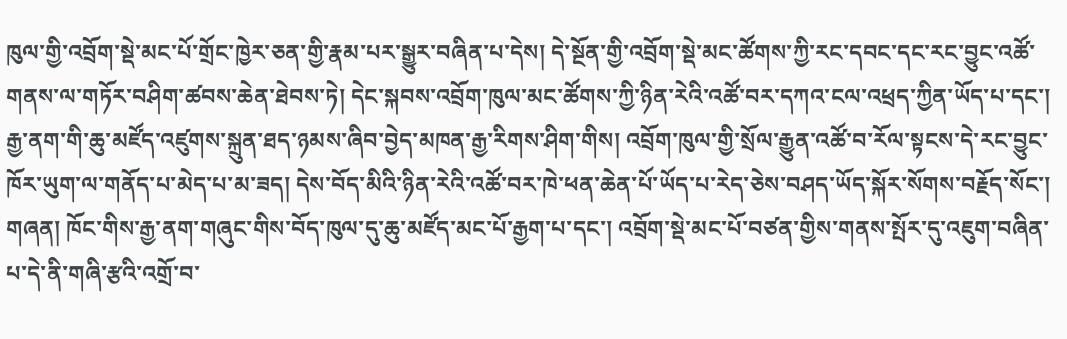ཁུལ་གྱི་འབྲོག་སྡེ་མང་པོ་གྲོང་ཁྱེར་ཅན་གྱི་རྣམ་པར་སྒྱུར་བཞིན་པ་དེས། དེ་སྔོན་གྱི་འབྲོག་སྡེ་མང་ཚོགས་ཀྱི་རང་དབང་དང་རང་བྱུང་འཚོ་གནས་ལ་གཏོར་བཤིག་ཚབས་ཆེན་ཐེབས་ཏེ། དེང་སྐབས་འབྲོག་ཁུལ་མང་ཚོགས་ཀྱི་ཉིན་རེའི་འཚོ་བར་དཀའ་ངལ་འཕྲད་ཀྱིན་ཡོད་པ་དང་། རྒྱ་ནག་གི་ཆུ་མཛོད་འཛུགས་སྐྲུན་ཐད་ཉམས་ཞིབ་བྱེད་མཁན་རྒྱ་རིགས་ཤིག་གིས། འབྲོག་ཁུལ་གྱི་སྲོལ་རྒྱུན་འཚོ་བ་རོལ་སྟངས་དེ་རང་བྱུང་ཁོར་ཡུག་ལ་གནོད་པ་མེད་པ་མ་ཟད། དེས་བོད་མིའི་ཉིན་རེའི་འཚོ་བར་ཁེ་ཕན་ཆེན་པོ་ཡོད་པ་རེད་ཅེས་བཤད་ཡོད་སྐོར་སོགས་བརྗོད་སོང་།
གཞན། ཁོང་གིས་རྒྱ་ནག་གཞུང་གིས་བོད་ཁུལ་དུ་ཆུ་མཛོད་མང་པོ་རྒྱག་པ་དང་། འབྲོག་སྡེ་མང་པོ་བཙན་གྱིས་གནས་སྤོར་དུ་འཇུག་བཞིན་པ་དེ་ནི་གཞི་རྩའི་འགྲོ་བ་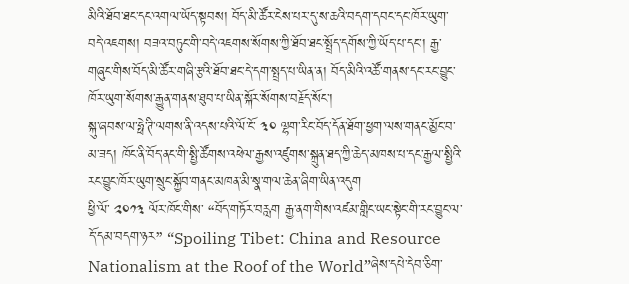མིའི་ཐོབ་ཐང་དང་འགལ་ཡོད་སྟབས། བོད་མི་ཚོར་ངེས་པར་དུ་ས་ཆའི་བདག་དབང་དང་ཁོར་ཡུག་བདེ་འཇགས། བཟའ་བཏུང་གི་བདེ་འཇགས་སོགས་ཀྱི་ཐོབ་ཐང་སྤྲོད་དགོས་ཀྱི་ཡོད་པ་དང་། རྒྱ་གཞུང་གིས་བོད་མི་ཚོར་གཞི་རྩའི་ཐོབ་ཐང་དེ་དག་སྤྲད་པ་ཡིན་ན། བོད་མིའི་འཚོ་གནས་དང་རང་བྱུང་ཁོར་ཡུག་སོགས་རྒྱུན་གནས་ཐུབ་པ་ཡིན་སྐོར་སོགས་བརྗོད་སོང་།
སྐུ་ཞབས་ལ་ཧྥེ་ཊི་ལགས་ནི་འདས་པའི་ལོ་ངོ་ ༣༠ ལྷག་རིང་བོད་དོན་ཐོག་ཕྱག་ལས་གནང་མྱོང་བ་མ་ཟད། ཁོང་ནི་བོད་ནང་གི་སྤྱི་ཚོགས་འཕེལ་རྒྱས་འཛུགས་སྐྲུན་ཐད་ཀྱི་ཆེད་མཁས་པ་དང་རྒྱལ་སྤྱིའི་རང་བྱུང་ཁོར་ཡུག་སྲུང་སྐྱོབ་གནང་མཁན་མི་སྣ་གལ་ཆེན་ཞིག་ཡིན་འདུག
ཕྱི་ལོ་ ༢༠༡༣ ལོར་ཁོང་གིས་ “བོད་གཏོར་བརླག རྒྱ་ནག་གིས་འཛམ་གླིང་ཡང་སྟེང་གི་རང་བྱུང་ལ་དོ་དམ་བདག་ཉར” “Spoiling Tibet: China and Resource Nationalism at the Roof of the World”ཞེས་དཔེ་དེབ་ཅིག་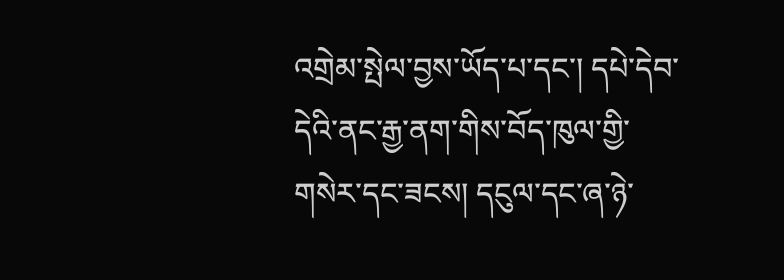འགྲེམ་སྤེལ་བྱས་ཡོད་པ་དང་། དཔེ་དེབ་དེའི་ནང་རྒྱ་ནག་གིས་བོད་ཁུལ་གྱི་གསེར་དང་ཟངས། དངུལ་དང་ཞ་ཉེ་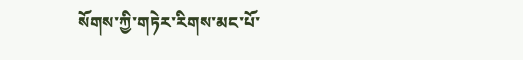སོགས་ཀྱི་གཏེར་རིགས་མང་པོ་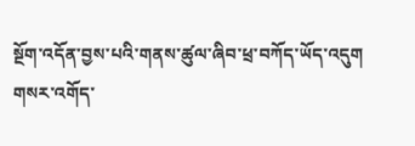སྔོག་འདོན་བྱས་པའི་གནས་ཚུལ་ཞིབ་ཕྲ་བཀོད་ཡོད་འདུག
གསར་འགོད་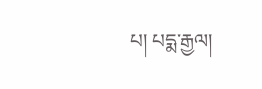པ། པདྨ་རྒྱལ།